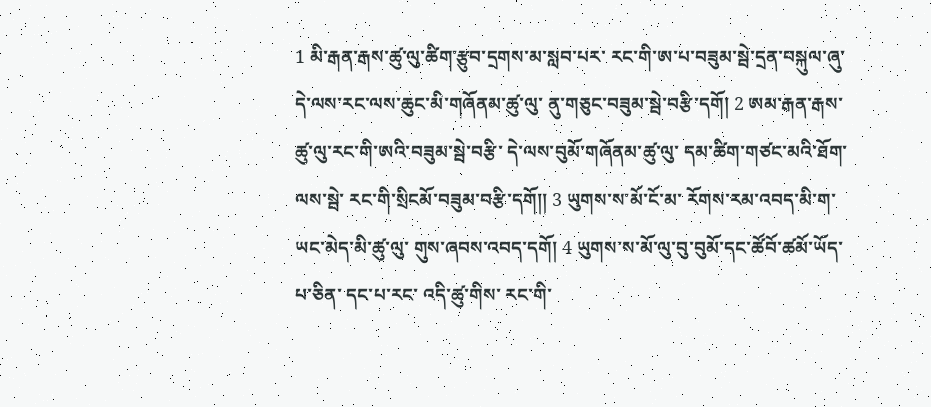1 མི་རྒན་རྒས་ཚུ་ལུ་ཚིག་རྩུབ་དྲགས་མ་སླབ་པར་ རང་གི་ཨ་པ་བཟུམ་སྦེ་དྲན་བསྐུལ་ཞུ་ དེ་ལས་རང་ལས་ཆུང་མི་གཞོནམ་ཚུ་ལུ་ ནུ་གཅུང་བཟུམ་སྦེ་བརྩི་དགོ། 2 ཨམ་རྒན་རྒས་ཚུ་ལུ་རང་གི་ཨའི་བཟུམ་སྦེ་བརྩི་ དེ་ལས་བུམོ་གཞོནམ་ཚུ་ལུ་ དམ་ཚིག་གཙང་མའི་ཐོག་ལས་སྦེ་ རང་གི་སྲིངམོ་བཟུམ་བརྩི་དགོ།། 3 ཡུགས་ས་མོ་ངོ་མ་ རོགས་རམ་འབད་མི་ག་ཡང་མེད་མི་ཚུ་ལུ་ གུས་ཞབས་འབད་དགོ། 4 ཡུགས་ས་མོ་ལུ་བུ་བུམོ་དང་ཚོབོ་ཚམོ་ཡོད་པ་ཅིན་ དང་པ་རང་ འདི་ཚུ་གིས་ རང་གི་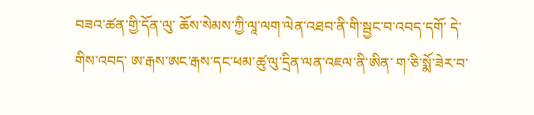བཟའ་ཚན་གྱི་དོན་ལུ་ ཆོས་སེམས་ཀྱི་ལཱ་ལག་ལེན་འཐབ་ནི་གི་སྦྱང་བ་འབད་དགོ་ དེ་གིས་འབད་ ཨ་རྒས་ཨང་རྒས་དང་ཕམ་ཚུ་ལུ་དྲིན་ལན་འཇལ་ནི་ཨིན་ ག་ཅི་སྨོ་ཟེར་བ་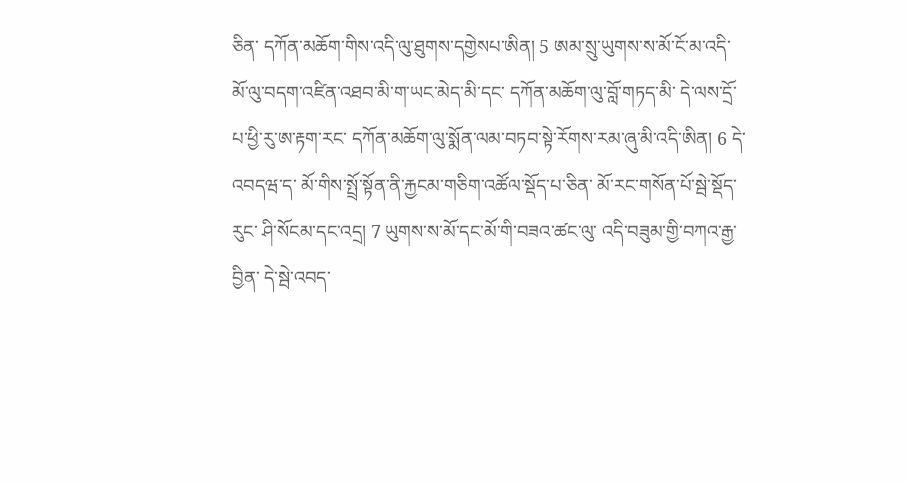ཅིན་ དཀོན་མཆོག་གིས་འདི་ལུ་ཐུགས་དགྱེསཔ་ཨིན། 5 ཨམ་སྲུ་ཡུགས་ས་མོ་ངོ་མ་འདི་ མོ་ལུ་བདག་འཛིན་འཐབ་མི་ག་ཡང་མེད་མི་དང་ དཀོན་མཆོག་ལུ་བློ་གཏད་མི་ དེ་ལས་དྲོ་པ་ཕྱི་རུ་ཨ་རྟག་རང་ དཀོན་མཆོག་ལུ་སྨོན་ལམ་བཏབ་སྟེ་རོགས་རམ་ཞུ་མི་འདི་ཨིན། 6 དེ་འབདཝ་ད་ མོ་གིས་སྤྲོ་སྟོན་ནི་རྐྱངམ་གཅིག་འཚོལ་སྡོད་པ་ཅིན་ མོ་རང་གསོན་པོ་སྦེ་སྡོད་རུང་ ཤི་སོངམ་དང་འདྲ། 7 ཡུགས་ས་མོ་དང་མོ་གི་བཟའ་ཚང་ལུ་ འདི་བཟུམ་གྱི་བཀའ་རྒྱ་བྱིན་ དེ་སྦེ་འབད་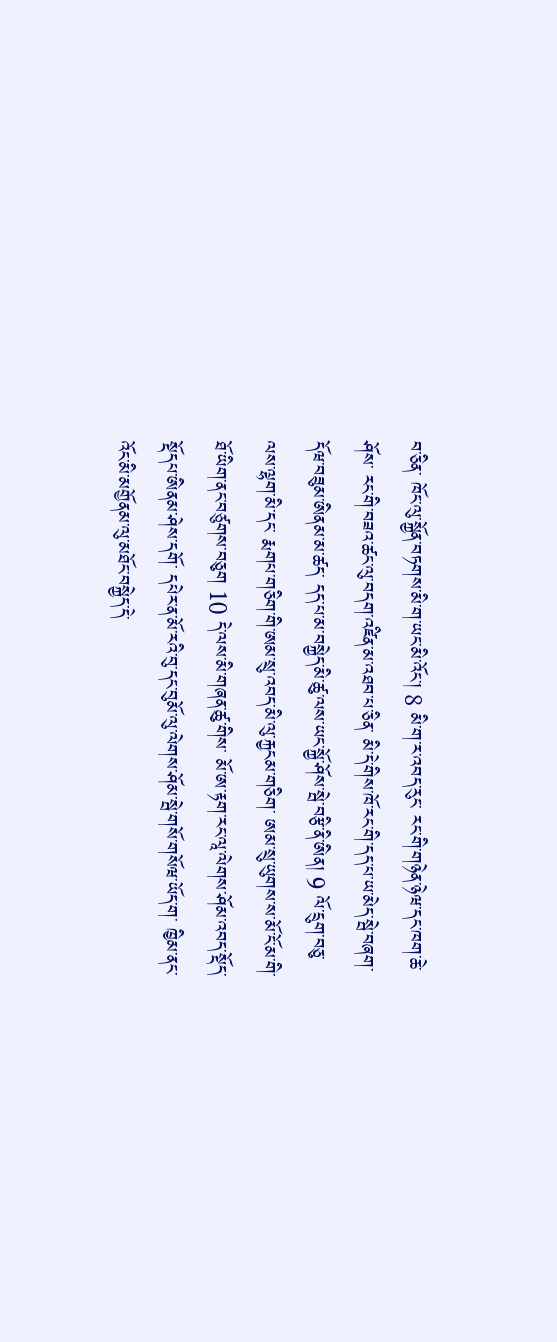བ་ཅིན་ ཁོང་ལུ་སྐྱོན་བཏགས་མི་ག་ཡང་མི་འོང་། 8 མི་ག་ར་འབད་རུང་ རང་གི་གཉེན་ཉེཝ་དང་ཁག་ཆེ་ཤོས་ རང་གི་བཟའ་ཚང་ལུ་བདག་འཛིན་མ་འཐབ་པ་ཅིན་ མི་དེ་གིས་ཁོ་རང་གི་དད་པ་ཡ་མེད་སྦེ་བཞག་དོཝ་བཟུམ་ཨིནམ་མ་ཚད་ དད་པ་མ་བསྐྱེད་མི་ཚུ་ལས་ཡང་སྐྱོ་ཤོས་སྦེ་བརྩི་ནི་ཨིན། 9 ལོ་དྲུག་བཅུ་ལས་ལྷག་མི་དང་ རྨགཔ་གཅིག་གི་ཨམ་སྲུ་འབད་མི་ལུ་རྐྱངམ་གཅིག་ ཨམ་སྲུ་ཡུགས་ས་མོ་ངོ་མ་གི་ཐོ་ཡིག་ནང་བཙུགས་བཅུག 10 དེ་ལས་མི་གཞན་ཚུ་གིས་ མོ་ཨ་རྟག་རང་ལཱ་ལེགས་ཤོམ་འབད་སྡོད་སྡོདཔ་ཨིནམ་ཤེས་དགོ་ དཔེར་ན་མོ་རའི་བུ་དང་བུམོ་ལུ་ལེགས་ཤོམ་སྦེ་གསོ་གསོཝ་ཡོད་ག་ ཁྱིམ་ནང་འོང་མི་མགྱོནམ་ལུ་མཐོང་བསྐྱེད་དེ་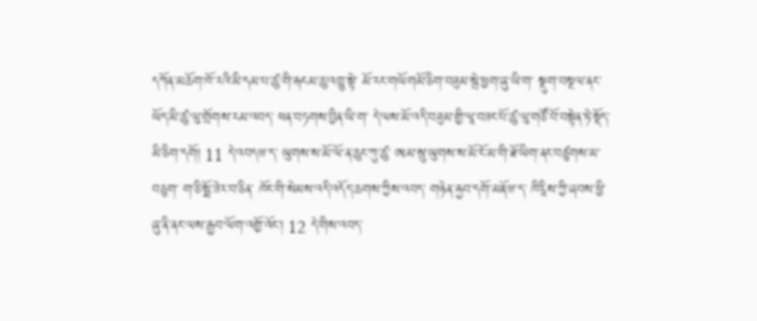དཀོན་མཆོག་ཁོ་རའི་མི་དམ་པ་ཚུ་གི་རྐངམ་ཆུ་འཁྱུ་སྟེ་ མོ་རང་གཡོགམོ་ཅིག་བཟུམ་སྦེ་ཕྱག་ཞུ་ཡི་ག་ སྡུག་བསྔལ་ནང་ཡོད་མི་ཚུ་ལུ་གྲོགས་རམ་འབད་ ཕན་བཏགས་བྱིན་ཡི་ག་ དེ་ལས་མོ་འདི་བཟུམ་གྱི་ལཱ་བཟང་པོ་ཚུ་ལུ་གཙོ་བོ་བསྟེན་ཏེ་སྡོད་མི་ཅིག་དགོ། 11 དེ་འབདཝ་ད་ ཡུགས་ས་མོ་ལོ་ན་ཆུང་ཀུ་ཚུ་ ཨམ་སྲུ་ཡུགས་ས་མོ་ངོ་མ་གི་ཐོ་ཡིག་ནང་བཙུགས་མ་བཅུག་ ག་ཅི་སྨོ་ཟེར་བ་ཅིན་ ཁོང་གི་སེམས་འདི་འདོད་ཆགས་ཀྱིས་འབད་ གཉེན་རྐྱབ་དགོ་མནོཝ་ད་ ཁིརཱིས་ཀྱི་ཞབས་ཕྱི་ཞུ་ནི་ནང་ལས་རྒྱབ་ལོག་འགྱོ་འོང་། 12 དེ་གིས་འབད་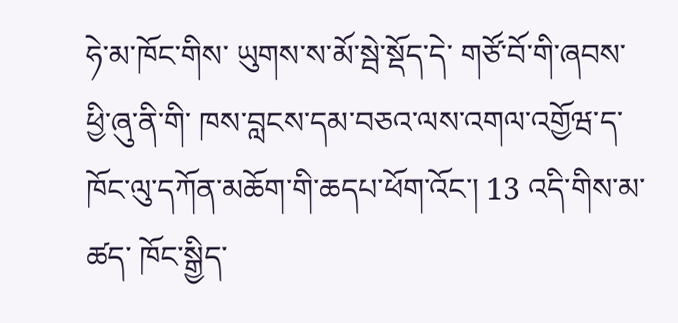ཧེ་མ་ཁོང་གིས་ ཡུགས་ས་མོ་སྦེ་སྡོད་དེ་ གཙོ་བོ་གི་ཞབས་ཕྱི་ཞུ་ནི་གི་ ཁས་བླངས་དམ་བཅའ་ལས་འགལ་འགྱོཝ་ད་ ཁོང་ལུ་དཀོན་མཆོག་གི་ཆདཔ་ཕོག་འོང་། 13 འདི་གིས་མ་ཚད་ ཁོང་སྒྱིད་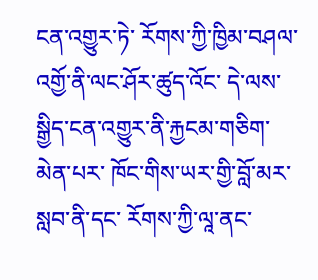ངན་འགྱུར་ཏེ་ རོགས་ཀྱི་ཁྱིམ་བཤལ་འགྱོ་ནི་ལང་ཤོར་ཚུད་འོང་ དེ་ལས་སྒྱིད་ངན་འགྱུར་ནི་རྐྱངམ་གཅིག་མེན་པར་ ཁོང་གིས་ཡར་གྱི་བློ་མར་སླབ་ནི་དང་ རོགས་ཀྱི་ལཱ་ནང་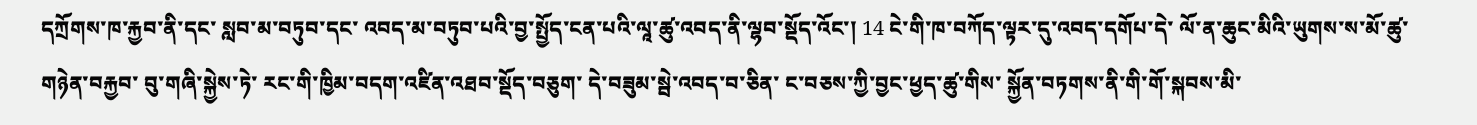དཀྲོགས་ཁ་རྐྱབ་ནི་དང་ སླབ་མ་བཏུབ་དང་ འབད་མ་བཏུབ་པའི་བྱ་སྤྱོད་ངན་པའི་ལཱ་ཚུ་འབད་ནི་ལྷབ་སྡོད་འོང་། 14 ངེ་གི་ཁ་བཀོད་ལྟར་དུ་འབད་དགོཔ་དེ་ ལོ་ན་ཆུང་མིའི་ཡུགས་ས་མོ་ཚུ་གཉེན་བརྐྱབ་ བུ་གཞི་སྐྱེས་ཏེ་ རང་གི་ཁྱིམ་བདག་འཛིན་འཐབ་སྡོད་བཅུག་ དེ་བཟུམ་སྦེ་འབད་བ་ཅིན་ ང་བཅས་ཀྱི་བྱང་ཕྱད་ཚུ་གིས་ སྐྱོན་བཏགས་ནི་གི་གོ་སྐབས་མི་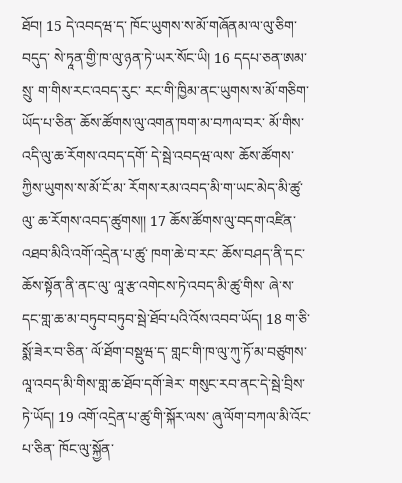ཐོབ། 15 དེ་འབདཝ་ད་ ཁོང་ཡུགས་ས་མོ་གཞོནམ་ལ་ལུ་ཅིག་ བདུད་ སེ་ཏཱན་གྱི་ཁ་ལུ་ཉན་ཏེ་ཡར་སོང་ཡི། 16 དདཔ་ཅན་ཨམ་སྲུ་ ག་གིས་རང་འབད་རུང་ རང་གི་ཁྱིམ་ནང་ཡུགས་ས་མོ་གཅིག་ཡོད་པ་ཅིན་ ཆོས་ཚོགས་ལུ་འགན་ཁག་མ་བཀལ་བར་ མོ་གིས་འདི་ལུ་ཆ་རོགས་འབད་དགོ་ དེ་སྦེ་འབདཝ་ལས་ ཆོས་ཚོགས་ཀྱིས་ཡུགས་ས་མོ་ངོ་མ་ རོགས་རམ་འབད་མི་ག་ཡང་མེད་མི་ཚུ་ལུ་ ཆ་རོགས་འབད་ཚུགས།། 17 ཆོས་ཚོགས་ལུ་བདག་འཛིན་འཐབ་མིའི་འགོ་འདྲེན་པ་ཚུ་ ཁག་ཆེ་བ་རང་ ཆོས་བཤད་ནི་དང་ཆོས་སྟོན་ནི་ནང་ལུ་ ལཱ་རྩ་འགེངས་ཏེ་འབད་མི་ཚུ་གིས་ ཞེ་ས་དང་གླ་ཆ་མ་བཏུབ་བཏུབ་སྦེ་ཐོབ་པའི་འོས་འབབ་ཡོད། 18 ག་ཅི་སྨོ་ཟེར་བ་ཅིན་ ལོ་ཐོག་བསྡུཝ་ད་ གླང་གི་ཁ་ལུ་ཀུ་ཏོ་མ་བཙུགས་ ལཱ་འབད་མི་གིས་གླ་ཆ་ཐོབ་དགོ་ཟེར་ གསུང་རབ་ནང་དེ་སྦེ་བྲིས་ཏེ་ཡོད། 19 འགོ་འདྲེན་པ་ཚུ་གི་སྐོར་ལས་ ཞུ་ལོག་བཀལ་མི་འོང་པ་ཅིན་ ཁོང་ལུ་སྐྱོན་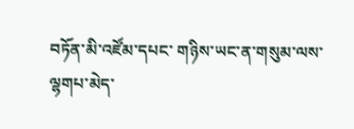བཏོན་མི་འཛོམ་དཔང་ གཉིས་ཡང་ན་གསུམ་ལས་ལྷགཔ་མེད་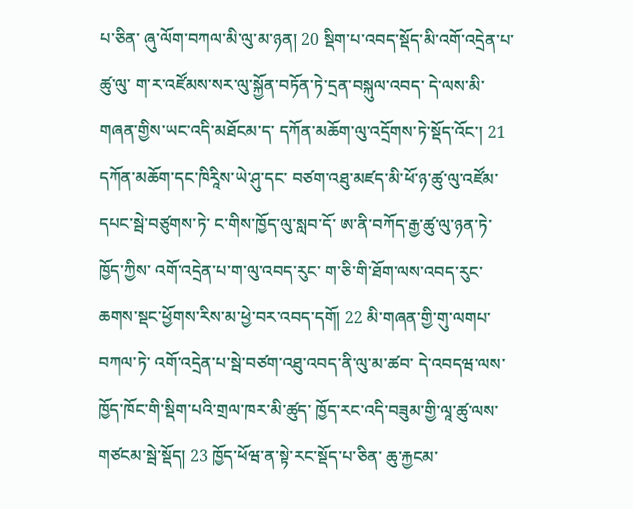པ་ཅིན་ ཞུ་ལོག་བཀལ་མི་ལུ་མ་ཉན། 20 སྡིག་པ་འབད་སྡོད་མི་འགོ་འདྲེན་པ་ཚུ་ལུ་ ག་ར་འཛོམས་སར་ལུ་སྐྱོན་བཏོན་ཏེ་དྲན་བསྐུལ་འབད་ དེ་ལས་མི་གཞན་གྱིས་ཡང་འདི་མཐོངམ་ད་ དཀོན་མཆོག་ལུ་འདྲོགས་ཏེ་སྡོད་འོང་། 21 དཀོན་མཆོག་དང་ཁིརཱིས་ཡེ་ཤུ་དང་ བཙག་འཐུ་མཛད་མི་ཕོ་ཉ་ཚུ་ལུ་འཛོམ་དཔང་སྦེ་བཙུགས་ཏེ་ ང་གིས་ཁྱོད་ལུ་སླབ་དོ་ ཨ་ནི་བཀོད་རྒྱ་ཚུ་ལུ་ཉན་ཏེ་ ཁྱོད་ཀྱིས་ འགོ་འདྲེན་པ་ག་ལུ་འབད་རུང་ ག་ཅི་གི་ཐོག་ལས་འབད་རུང་ ཆགས་སྡང་ཕྱོགས་རིས་མ་ཕྱེ་བར་འབད་དགོ། 22 མི་གཞན་གྱི་གུ་ལགཔ་བཀལ་ཏེ་ འགོ་འདྲེན་པ་སྦེ་བཙག་འཐུ་འབད་ནི་ལུ་མ་ཚབ་ དེ་འབདཝ་ལས་ ཁྱོད་ཁོང་གི་སྡིག་པའི་གྲལ་ཁར་མི་ཚུད་ ཁྱོད་རང་འདི་བཟུམ་གྱི་ལཱ་ཚུ་ལས་གཙངམ་སྦེ་སྡོད། 23 ཁྱོད་ཕོཝ་ན་སྟེ་རང་སྡོད་པ་ཅིན་ ཆུ་རྐྱངམ་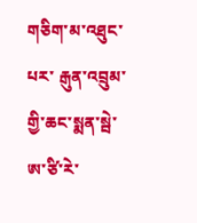གཅིག་མ་འཐུང་པར་ རྒུན་འབྲུམ་གྱི་ཆང་སྨན་སྦེ་ཨ་ཙི་རེ་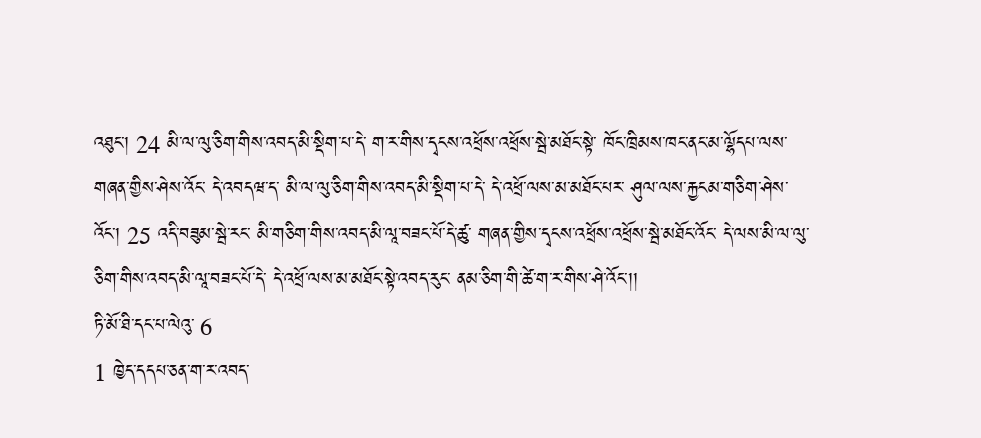འཐུང་། 24 མི་ལ་ལུ་ཅིག་གིས་འབད་མི་སྡིག་པ་དེ་ ག་ར་གིས་དྭངས་འཕྲོས་འཕྲོས་སྦེ་མཐོང་སྟེ་ ཁོང་ཁྲིམས་ཁང་ནང་མ་ལྷོདཔ་ལས་གཞན་གྱིས་ཤེས་འོང་ དེ་འབདཝ་ད་ མི་ལ་ལུ་ཅིག་གིས་འབད་མི་སྡིག་པ་དེ་ དེ་འཕྲོ་ལས་མ་མཐོང་པར་ ཤུལ་ལས་རྐྱངམ་གཅིག་ཤེས་འོང་། 25 འདི་བཟུམ་སྦེ་རང་ མི་གཅིག་གིས་འབད་མི་ལཱ་བཟང་པོ་དེ་ཚུ་ གཞན་གྱིས་དྭངས་འཕྲོས་འཕྲོས་སྦེ་མཐོང་འོང་ དེ་ལས་མི་ལ་ལུ་ཅིག་གིས་འབད་མི་ལཱ་བཟང་པོ་དེ་ དེ་འཕྲོ་ལས་མ་མཐོང་སྟེ་འབད་རུང་ ནམ་ཅིག་གི་ཚེ་ག་ར་གིས་ཤེ་འོང་།།
ཏི་མོ་ཐི་དང་པ་ལེའུ་ 6
1 ཁྱེད་དདཔ་ཅན་ག་ར་འབད་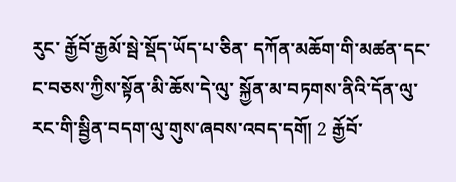རུང་ རྒྱོབོ་རྒྱམོ་སྦེ་སྡོད་ཡོད་པ་ཅིན་ དཀོན་མཆོག་གི་མཚན་དང་ ང་བཅས་ཀྱིས་སྟོན་མི་ཆོས་དེ་ལུ་ སྐྱོན་མ་བཏགས་ནིའི་དོན་ལུ་ རང་གི་སྦྱིན་བདག་ལུ་གུས་ཞབས་འབད་དགོ། 2 རྒྱོབོ་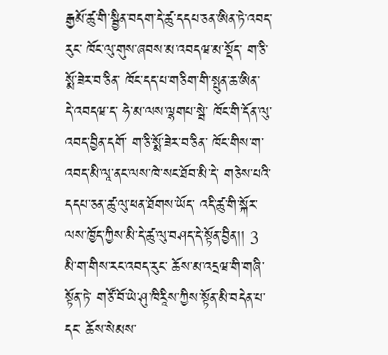རྒྱམོ་ཚུ་གི་སྦྱིན་བདག་དེ་ཚུ་དདཔ་ཅན་ཨིན་ཏེ་འབད་རུང་ ཁོང་ལུ་གུས་ཞབས་མ་འབདཝ་མ་སྡོད་ ག་ཅི་སྨོ་ཟེར་བ་ཅིན་ ཁོང་དད་པ་གཅིག་གི་སྤུན་ཆ་ཨིན་ དེ་འབདཝ་ད་ ཧེ་མ་ལས་ལྷགཔ་སྦེ་ ཁོང་གི་དོན་ལུ་འབད་བྱིན་དགོ་ ག་ཅི་སྨོ་ཟེར་བ་ཅིན་ ཁོང་གིས་ག་འབད་མི་ལཱ་ནང་ལས་ཁེ་སང་ཐོབ་མི་དེ་ གཅེས་པའི་དདཔ་ཅན་ཚུ་ལུ་ཕན་ཐོགས་ཡོད་ འདི་ཚུ་གི་སྐོར་ལས་ཁྱོད་ཀྱིས་མི་དེ་ཚུ་ལུ་བཤད་དེ་སྟོན་བྱིན།། 3 མི་ག་གིས་རང་འབད་རུང་ ཆོས་མ་འདྲཝ་གི་གཞི་སྟོན་ཏེ་ གཙོ་བོ་ཡེ་ཤུ་ཁིརཱིས་ཀྱིས་སྟོན་མི་བདེན་པ་དང་ ཆོས་སེམས་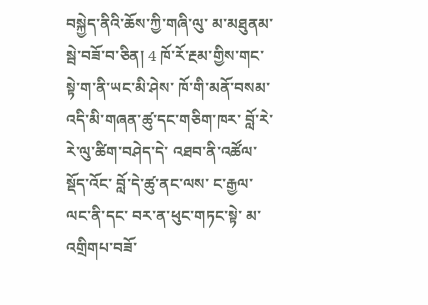བསྐྱེད་ནིའི་ཆོས་ཀྱི་གཞི་ལུ་ མ་མཐུནམ་སྦེ་བཟོ་བ་ཅིན། 4 ཁོ་རོ་རྔམ་གྱིས་གང་སྟེ་ག་ནི་ཡང་མི་ཤེས་ ཁོ་གི་མནོ་བསམ་འདི་མི་གཞན་ཚུ་དང་གཅིག་ཁར་ བློ་རེ་རེ་ལུ་ཚིག་བཤེད་དེ་ འཐབ་ནི་འཚོལ་སྡོད་འོང་ བློ་དེ་ཚུ་ནང་ལས་ ང་རྒྱལ་ལང་ནི་དང་ བར་ན་ཕུང་གཏང་སྟེ་ མ་འགྲིགཔ་བཟོ་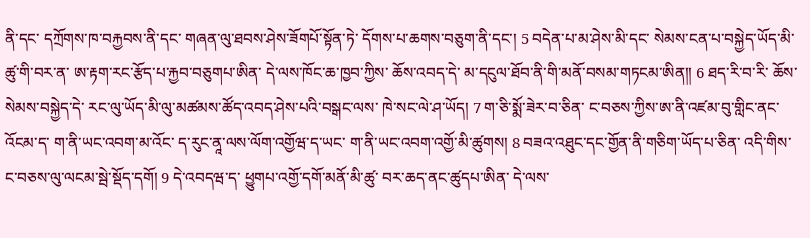ནི་དང་ དཀྲོགས་ཁ་བརྐྱབས་ནི་དང་ གཞན་ལུ་ཐབས་ཤེས་ཟོགཔོ་སྟོན་ཏེ་ དོགས་པ་ཆགས་བཅུག་ནི་དང་། 5 བདེན་པ་མ་ཤེས་མི་དང་ སེམས་ངན་པ་བསྐྱེད་ཡོད་མི་ཚུ་གི་བར་ན་ ཨ་རྟག་རང་རྩོད་པ་རྐྱབ་བཅུགཔ་ཨིན་ དེ་ལས་ཁོང་ཆ་ཁྱབ་ཀྱིས་ ཆོས་འབད་དེ་ མ་དངུལ་ཐོབ་ནི་གི་མནོ་བསམ་གཏངམ་ཨིན།། 6 ཐད་རི་བ་རི་ ཆོས་སེམས་བསྐྱེད་དེ་ རང་ལུ་ཡོད་མི་ལུ་མཚམས་ཚོད་འབད་ཤེས་པའི་བསྒང་ལས་ ཁེ་སང་ལེ་ཤ་ཡོད། 7 ག་ཅི་སྨོ་ཟེར་བ་ཅིན་ ང་བཅས་ཀྱིས་ཨ་ནི་འཛམ་བུ་གླིང་ནང་འོངམ་ད་ ག་ནི་ཡང་འབག་མ་འོང་ ད་རུང་ནཱ་ལས་ལོག་འགྱོཝ་ད་ཡང་ ག་ནི་ཡང་འབག་འགྱོ་མི་ཚུགས། 8 བཟའ་འཐུང་དང་གྱོན་ནི་གཅིག་ཡོད་པ་ཅིན་ འདི་གིས་ང་བཅས་ལུ་ལངམ་སྦེ་སྡོད་དགོ། 9 དེ་འབདཝ་ད་ ཕྱུགཔ་འགྱོ་དགོ་མནོ་མི་ཚུ་ བར་ཆད་ནང་ཚུདཔ་ཨིན་ དེ་ལས་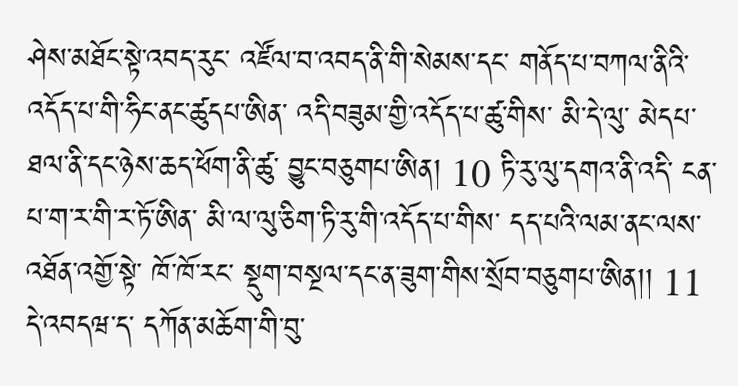ཤེས་མཐོང་སྟེ་འབད་རུང་ འཛོལ་བ་འབད་ནི་གི་སེམས་དང་ གནོད་པ་བཀལ་ནིའི་འདོད་པ་གི་ཧིང་ནང་ཚུདཔ་ཨིན་ འདི་བཟུམ་གྱི་འདོད་པ་ཚུ་གིས་ མི་དེ་ལུ་ མེདཔ་ཐལ་ནི་དང་ཉེས་ཆད་ཕོག་ནི་ཚུ་ བྱུང་བཅུགཔ་ཨིན། 10 ཏི་རུ་ལུ་དགའ་ནི་འདི་ ངན་པ་ག་ར་གི་ར་ཏོ་ཨིན་ མི་ལ་ལུ་ཅིག་ཏི་རུ་གི་འདོད་པ་གིས་ དད་པའི་ལམ་ནང་ལས་འཐོན་འགྱོ་སྟེ་ ཁོ་ཁོ་རང་ སྡུག་བསྔལ་དང་ན་ཟུག་གིས་སྲོབ་བཅུགཔ་ཨིན།། 11 དེ་འབདཝ་ད་ དཀོན་མཆོག་གི་བུ་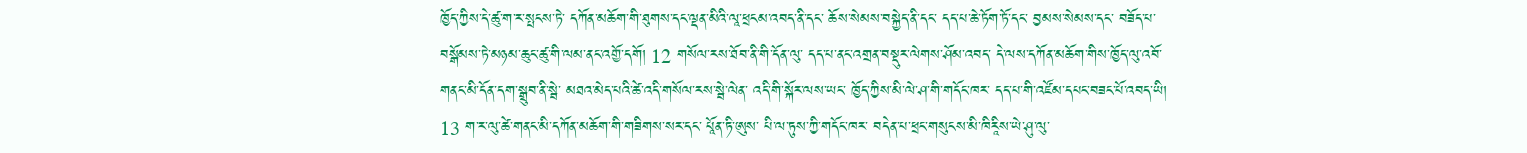ཁྱོད་ཀྱིས་དེ་ཚུ་ག་ར་སྤངས་ཏེ་ དཀོན་མཆོག་གི་ཐུགས་དང་ལྡན་མིའི་ལཱ་ཕྲངམ་འབད་ནི་དང་ ཆོས་སེམས་བསྐྱེད་ནི་དང་ དད་པ་ཆེ་ཏོག་ཏོ་དང་ བྱམས་སེམས་དང་ བཟོད་པ་བསྒོམས་ཏེ་མཉམ་ཆུང་ཚུ་གི་ལམ་ནང་འགྱོ་དགོ། 12 གསོལ་རས་ཐོབ་ནི་གི་དོན་ལུ་ དད་པ་ནང་འགྲན་བསྡུར་ལེགས་ཤོམ་འབད་ དེ་ལས་དཀོན་མཆོག་གིས་ཁྱོད་ལུ་འབོ་གནང་མི་དོན་དག་སྒྲུབ་ནི་སྦེ་ མཐའ་མེད་པའི་ཚེ་འདི་གསོལ་རས་སྦེ་ལེན་ འདི་གི་སྐོར་ལས་ཡང་ ཁྱོད་ཀྱིས་མི་ལེ་ཤ་གི་གདོང་ཁར་ དད་པ་གི་འཛོམ་དཔང་བཟང་པོ་འབད་ཡི། 13 ག་ར་ལུ་ཚེ་གནང་མི་དཀོན་མཆོག་གི་གཟིགས་སར་དང་ པཱོན་ཏི་ཨུས་ པི་ལ་ཏུས་ཀྱི་གདོང་ཁར་ བདེན་པ་ཕྲང་གསུངས་མི་ཁིརཱིས་ཡེ་ཤུ་ལུ་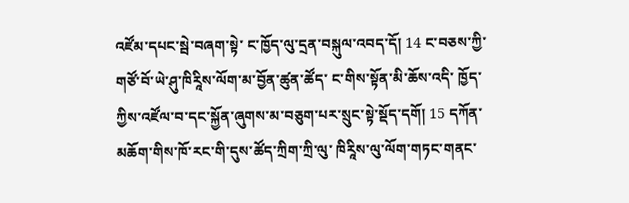འཛོམ་དཔང་སྦེ་བཞག་སྟེ་ ང་ཁྱོད་ལུ་དྲན་བསྐུལ་འབད་དོ། 14 ང་བཅས་ཀྱི་གཙོ་བོ་ཡེ་ཤུ་ཁིརཱིས་ལོག་མ་བྱོན་ཚུན་ཚོད་ ང་གིས་སྟོན་མི་ཆོས་འདི་ ཁྱོད་ཀྱིས་འཛོལ་བ་དང་སྐྱོན་ཞུགས་མ་བཅུག་པར་སྲུང་སྟེ་སྡོད་དགོ། 15 དཀོན་མཆོག་གིས་ཁོ་རང་གི་དུས་ཚོད་ཀྲིག་ཀྲི་ལུ་ ཁིརཱིས་ལུ་ལོག་གཏང་གནང་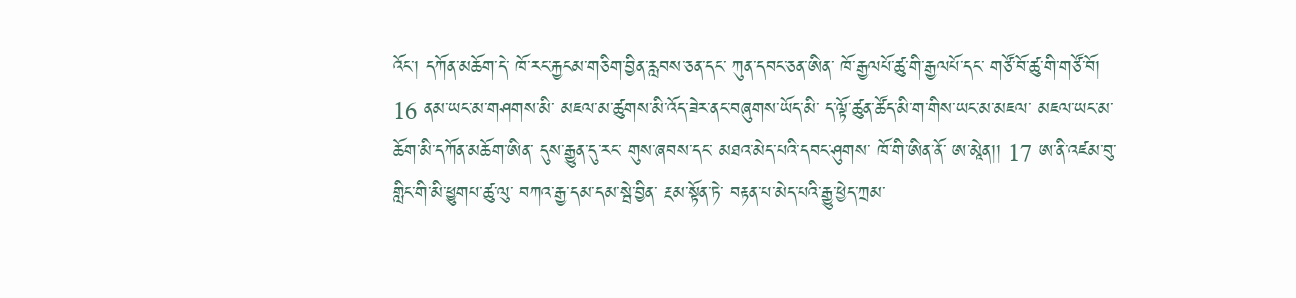འོང་། དཀོན་མཆོག་དེ་ ཁོ་རང་རྐྱངམ་གཅིག་བྱིན་རླབས་ཅན་དང་ ཀུན་དབང་ཅན་ཨིན་ ཁོ་རྒྱལཔོ་ཚུ་གི་རྒྱལཔོ་དང་ གཙོ་བོ་ཚུ་གི་གཙོ་བོ། 16 ནམ་ཡང་མ་གཤགས་མི་ མཇལ་མ་ཚུགས་མི་འོད་ཟེར་ནང་བཞུགས་ཡོད་མི་ ད་ལྟོ་ཚུན་ཚོད་མི་ག་གིས་ཡང་མ་མཇལ་ མཇལ་ཡང་མ་ཆོག་མི་དཀོན་མཆོག་ཨིན་ དུས་རྒྱུན་དུ་རང་ གུས་ཞབས་དང་ མཐའ་མེད་པའི་དབང་ཤུགས་ ཁོ་གི་ཨིན་ནོ་ ཨ་མཱེན།། 17 ཨ་ནི་འཛམ་བུ་གླིང་གི་མི་ཕྱུགཔ་ཚུ་ལུ་ བཀའ་རྒྱ་དམ་དམ་སྦེ་བྱིན་ རྔམ་སྟོན་ཏེ་ བརྟན་པ་མེད་པའི་རྒྱུ་ཕྱེད་ཀྲམ་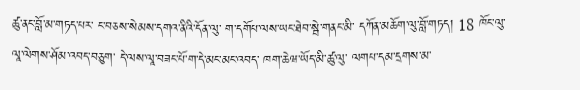ཚུ་ནང་བློ་མ་གཏད་པར་ ང་བཅས་སེམས་དགའ་ནིའི་དོན་ལུ་ ག་དགོཔ་ལས་ཡང་ཐེབ་སྦེ་གནང་མི་ དཀོན་མཆོག་ལུ་བློ་གཏད། 18 ཁོང་ལུ་ལཱ་ལེགས་ཤོམ་འབད་བཅུག་ དེ་ལས་ལཱ་བཟང་པོ་ག་དེ་མང་མང་འབད་ ཁག་ཆེཝ་ཡོད་མི་ཚུ་ལུ་ ལགཔ་དམ་དྲགས་མ་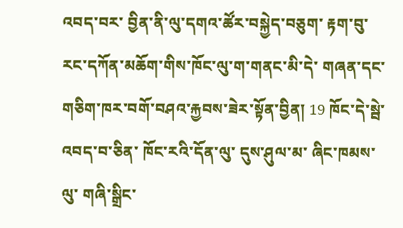འབད་བར་ བྱིན་ནི་ལུ་དགའ་ཚོར་བསྐྱེད་བཅུག་ རྟག་བུ་རང་དཀོན་མཆོག་གིས་ཁོང་ལུ་ག་གནང་མི་དེ་ གཞན་དང་གཅིག་ཁར་བགོ་བཤའ་རྐྱབས་ཟེར་སྟོན་བྱིན། 19 ཁོང་དེ་སྦེ་འབད་བ་ཅིན་ ཁོང་རའི་དོན་ལུ་ དུས་ཤུལ་མ་ ཞིང་ཁམས་ལུ་ གཞི་སྒྲིང་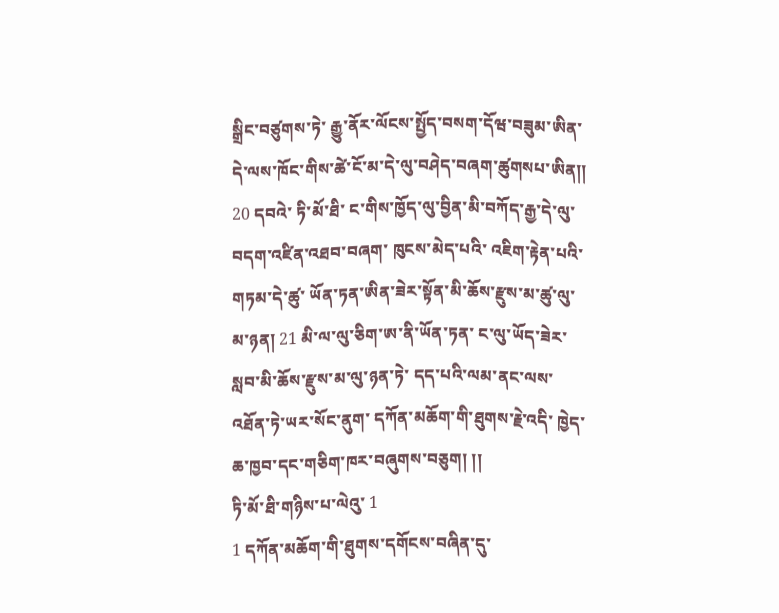སྒྲིང་བཙུགས་ཏེ་ རྒྱུ་ནོར་ལོངས་སྤྱོད་བསག་དོཝ་བཟུམ་ཨིན་ དེ་ལས་ཁོང་གིས་ཚེ་ངོ་མ་དེ་ལུ་བཤེད་བཞག་ཚུགསཔ་ཨིན།། 20 དབའེ་ ཏི་མོ་ཐི་ ང་གིས་ཁྱོད་ལུ་བྱིན་མི་བཀོད་རྒྱ་དེ་ལུ་བདག་འཛིན་འཐབ་བཞག་ ཁུངས་མེད་པའི་ འཇིག་རྟེན་པའི་གཏམ་དེ་ཚུ་ ཡོན་ཏན་ཨིན་ཟེར་སྟོན་མི་ཆོས་རྫུས་མ་ཚུ་ལུ་མ་ཉན། 21 མི་ལ་ལུ་ཅིག་ཨ་ནི་ཡོན་ཏན་ ང་ལུ་ཡོད་ཟེར་སླབ་མི་ཆོས་རྫུས་མ་ལུ་ཉན་ཏེ་ དད་པའི་ལམ་ནང་ལས་འཐོན་ཏེ་ཡར་སོང་ནུག་ དཀོན་མཆོག་གི་ཐུགས་རྗེ་འདི་ ཁྱེད་ཆ་ཁྱབ་དང་གཅིག་ཁར་བཞུགས་བཅུག། །།
ཏི་མོ་ཐི་གཉིས་པ་ལེའུ་ 1
1 དཀོན་མཆོག་གི་ཐུགས་དགོངས་བཞིན་དུ་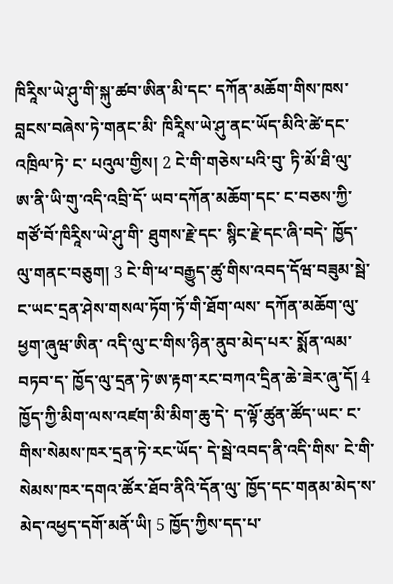ཁིརཱིས་ཡེ་ཤུ་གི་སྐུ་ཚབ་ཨིན་མི་དང་ དཀོན་མཆོག་གིས་ཁས་བླངས་བཞེས་ཏེ་གནང་མི་ ཁིརཱིས་ཡེ་ཤུ་ནང་ཡོད་མིའི་ཚེ་དང་འཁྲིལ་ཏེ་ ང་ པའུལ་གྱིས། 2 ངེ་གི་གཅེས་པའི་བུ་ ཏི་མོ་ཐི་ལུ་ ཨ་ནི་ཡི་གུ་འདི་འབྲི་དོ་ ཡབ་དཀོན་མཆོག་དང་ ང་བཅས་ཀྱི་གཙོ་བོ་ཁིརཱིས་ཡེ་ཤུ་གི་ ཐུགས་རྗེ་དང་ སྙིང་རྗེ་དང་ཞི་བདེ་ ཁྱོད་ལུ་གནང་བཅུག། 3 ངེ་གི་ཕ་བརྒྱུད་ཚུ་གིས་འབད་དོཝ་བཟུམ་སྦེ་ ང་ཡང་དྲན་ཤེས་གསལ་ཏོག་ཏོ་གི་ཐོག་ལས་ དཀོན་མཆོག་ལུ་ཕྱག་ཞུཝ་ཨིན་ འདི་ལུ་ང་གིས་ཉིན་ནུབ་མེད་པར་ སྨོན་ལམ་བཏབ་ད་ ཁྱོད་ལུ་དྲན་ཏེ་ཨ་རྟག་རང་བཀའ་དྲིན་ཆེ་ཟེར་ཞུ་དོ། 4 ཁྱོད་ཀྱི་མིག་ལས་འཛག་མི་མིག་ཆུ་དེ་ ད་ལྟོ་ཚུན་ཚོད་ཡང་ ང་གིས་སེམས་ཁར་དྲན་ཏེ་རང་ཡོད་ དེ་སྦེ་འབད་ནི་འདི་གིས་ ངེ་གི་སེམས་ཁར་དགའ་ཚོར་ཐོབ་ནིའི་དོན་ལུ་ ཁྱོད་དང་གནམ་མེད་ས་མེད་འཕྱད་དགོ་མནོ་ཡི། 5 ཁྱོད་ཀྱིས་དད་པ་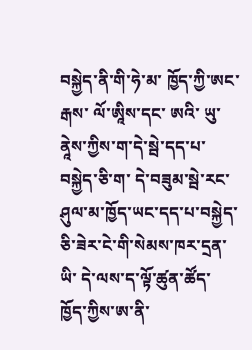བསྐྱེད་ནི་གི་ཧེ་མ་ ཁྱོད་ཀྱི་ཨང་རྒས་ ལོ་ཨཱིས་དང་ ཨའི་ ཡུ་ནཱེས་ཀྱིས་ག་དེ་སྦེ་དད་པ་བསྐྱེད་ཅི་ག་ དེ་བཟུམ་སྦེ་རང་ ཤུལ་མ་ཁྱོད་ཡང་དད་པ་བསྐྱེད་ཅི་ཟེར་ངེ་གི་སེམས་ཁར་དྲན་ཡི་ དེ་ལས་ད་ལྟོ་ཚུན་ཚོད་ ཁྱོད་ཀྱིས་ཨ་ནི་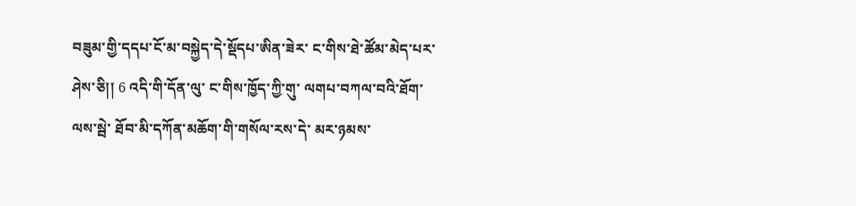བཟུམ་གྱི་དདཔ་ངོ་མ་བསྐྱེད་དེ་སྡོདཔ་ཨིན་ཟེར་ ང་གིས་ཐེ་ཚོམ་མེད་པར་ཤེས་ཅི།། 6 འདི་གི་དོན་ལུ་ ང་གིས་ཁྱོད་ཀྱི་གུ་ ལགཔ་བཀལ་བའི་ཐོག་ལས་སྦེ་ ཐོབ་མི་དཀོན་མཆོག་གི་གསོལ་རས་དེ་ མར་ཉམས་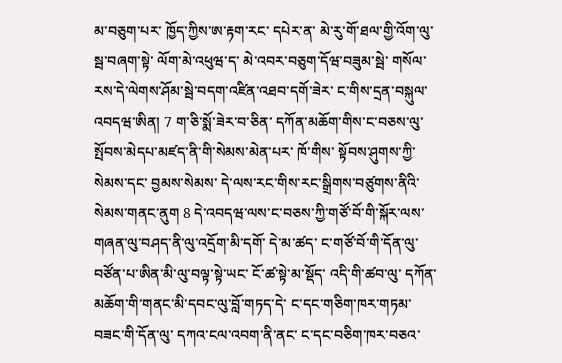མ་བཅུག་པར་ ཁྱོད་ཀྱིས་ཨ་རྟག་རང་ དཔེར་ན་ མེ་རུ་གོ་ཐལ་གྱི་འོག་ལུ་སྦ་བཞག་སྟེ་ ལོག་མེ་འཕུཝ་ད་ མེ་འབར་བཅུག་དོཝ་བཟུམ་སྦེ་ གསོལ་རས་དེ་ལེགས་ཤོམ་སྦེ་བདག་འཛིན་འཐབ་དགོ་ཟེར་ ང་གིས་དྲན་བསྐུལ་འབདཝ་ཨིན། 7 ག་ཅི་སྨོ་ཟེར་བ་ཅིན་ དཀོན་མཆོག་གིས་ང་བཅས་ལུ་ སྤོབས་མེདཔ་མཛད་ནི་གི་སེམས་མེན་པར་ ཁོ་གིས་ སྟོབས་ཤུགས་ཀྱི་སེམས་དང་ བྱམས་སེམས་ དེ་ལས་རང་གིས་རང་སྒྲིགས་བཙུགས་ནིའི་སེམས་གནང་ནུག 8 དེ་འབདཝ་ལས་ང་བཅས་ཀྱི་གཙོ་བོ་གི་སྐོར་ལས་ གཞན་ལུ་བཤད་ནི་ལུ་འདྲོག་མི་དགོ་ དེ་མ་ཚད་ ང་གཙོ་བོ་གི་དོན་ལུ་བཙོན་པ་ཨིན་མི་ལུ་བལྟ་སྟེ་ཡང་ ངོ་ཚ་སྟེ་མ་སྡོད་ འདི་གི་ཚབ་ལུ་ དཀོན་མཆོག་གི་གནང་མི་དབང་ལུ་བློ་གཏད་དེ་ ང་དང་གཅིག་ཁར་གཏམ་བཟང་གི་དོན་ལུ་ དཀའ་ངལ་འབག་ནི་ནང་ ང་དང་བཅིག་ཁར་བཅའ་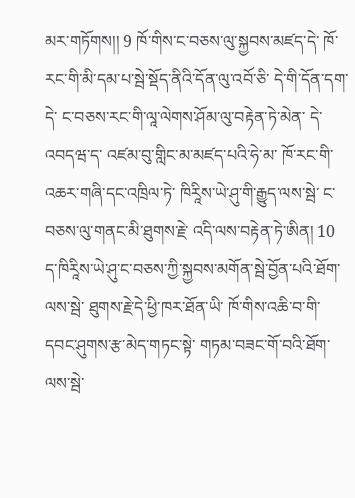མར་གཏོགས།། 9 ཁོ་གིས་ང་བཅས་ལུ་སྐྱབས་མཛད་དེ་ ཁོ་རང་གི་མི་དམ་པ་སྦེ་སྡོད་ནིའི་དོན་ལུ་འབོ་ཅི་ དེ་གི་དོན་དག་དེ་ ང་བཅས་རང་གི་ལཱ་ལེགས་ཤོམ་ལུ་བརྟེན་ཏེ་མེན་ དེ་འབདཝ་ད་ འཛམ་བུ་གླིང་མ་མཛད་པའི་ཧེ་མ་ ཁོ་རང་གི་འཆར་གཞི་དང་འཁྲིལ་ཏེ་ ཁིརཱིས་ཡེ་ཤུ་གི་རྒྱུད་ལས་སྦེ་ ང་བཅས་ལུ་གནང་མི་ཐུགས་རྗེ་ འདི་ལས་བརྟེན་ཏེ་ཨིན། 10 ད་ཁིརཱིས་ཡེ་ཤུ་ང་བཅས་ཀྱི་སྐྱབས་མགོན་སྦེ་བྱོན་པའི་ཐོག་ལས་སྦེ་ ཐུགས་རྗེ་དེ་ཕྱི་ཁར་ཐོན་ཡི་ ཁོ་གིས་འཆི་བ་གི་དབང་ཤུགས་རྩ་མེད་གཏང་སྟེ་ གཏམ་བཟང་གོ་བའི་ཐོག་ལས་སྦེ་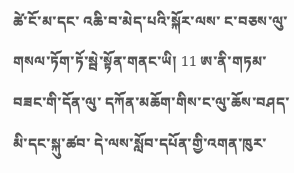ཚེ་ངོ་མ་དང་ འཆི་བ་མེད་པའི་སྐོར་ལས་ ང་བཅས་ལུ་གསལ་ཏོག་ཏོ་སྦེ་སྟོན་གནང་ཡི། 11 ཨ་ནི་གཏམ་བཟང་གི་དོན་ལུ་ དཀོན་མཆོག་གིས་ང་ལུ་ཆོས་བཤད་མི་དང་སྐུ་ཚབ་ དེ་ལས་སློབ་དཔོན་གྱི་འགན་ཁུར་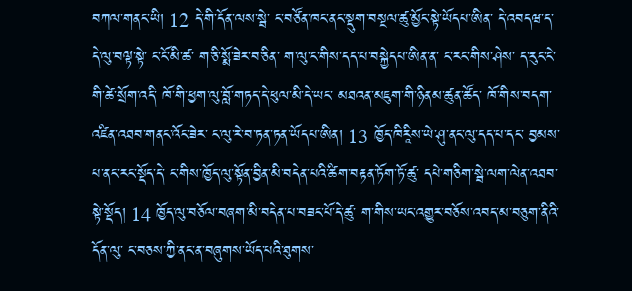བཀལ་གནང་ཡི། 12 དེ་གི་དོན་ལས་སྦེ་ ང་བཙོན་ཁང་ནང་སྡུག་བསྔལ་ཚུ་མྱོང་སྟེ་ཡོདཔ་ཨིན་ དེ་འབདཝ་ད་ དེ་ལུ་བལྟ་སྟེ་ ང་ངོ་མི་ཚ་ ག་ཅི་སྨོ་ཟེར་བ་ཅིན་ ག་ལུ་ང་གིས་དད་པ་བསྐྱེདཔ་ཨིན་ན་ ང་རང་གིས་ཤེས་ ད་རུང་ངེ་གི་ཚེ་སྲོག་འདི་ ཁོ་གི་ཕྱག་ལུ་བློ་གཏད་དེ་ཕུལ་མི་དེ་ཡང་ མཐའན་མཇུག་གི་ཉིནམ་ཚུན་ཚོད་ ཁོ་གིས་བདག་འཛིན་འཐབ་གནང་འོང་ཟེར་ ང་ལུ་རེ་བ་ཏན་ཏན་ཡོདཔ་ཨིན། 13 ཁྱོད་ཁིརཱིས་ཡེ་ཤུ་ནང་ལུ་དད་པ་དང་ བྱམས་པ་ནང་རང་སྡོད་དེ་ ང་གིས་ཁྱོད་ལུ་སྟོན་བྱིན་མི་བདེན་པའི་ཚིག་བརྟན་ཏོག་ཏོ་ཚུ་ དཔེ་གཅིག་སྦེ་ལག་ལེན་འཐབ་སྟེ་སྡོད། 14 ཁྱོད་ལུ་བཅོལ་བཞག་མི་བདེན་པ་བཟང་པོ་དེ་ཚུ་ ག་གིས་ཡང་འགྱུར་བཅོས་འབད་མ་བཅུག་ནིའི་དོན་ལུ་ ང་བཅས་ཀྱི་ནང་ན་བཞུགས་ཡོད་པའི་ཐུགས་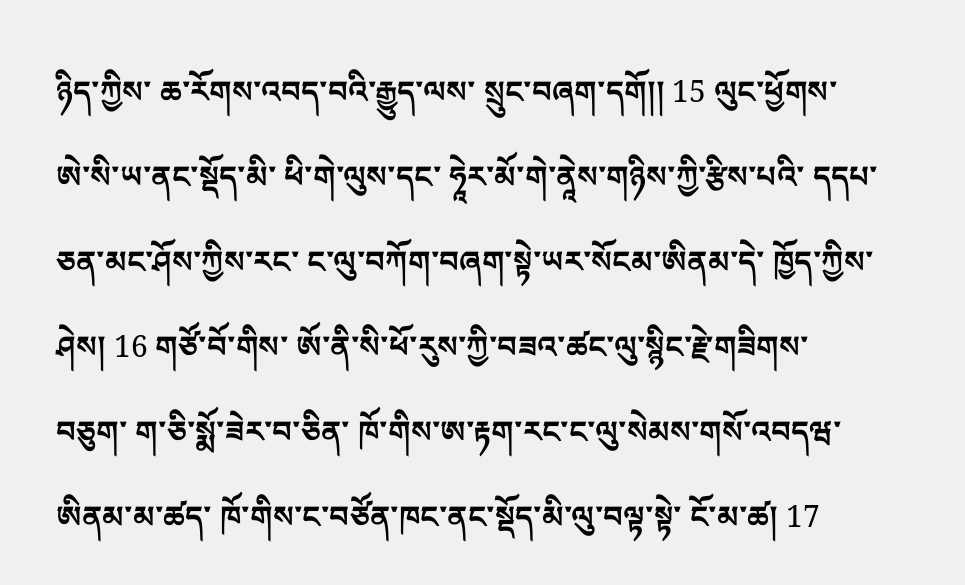ཉིད་ཀྱིས་ ཆ་རོགས་འབད་བའི་རྒྱུད་ལས་ སྲུང་བཞག་དགོ།། 15 ལུང་ཕྱོགས་ ཨེ་སི་ཡ་ནང་སྡོད་མི་ ཕི་གེ་ལུས་དང་ ཧཱེར་མོ་གེ་ནཱེས་གཉིས་ཀྱི་རྩིས་པའི་ དདཔ་ཅན་མང་ཤོས་ཀྱིས་རང་ ང་ལུ་བཀོག་བཞག་སྟེ་ཡར་སོངམ་ཨིནམ་དེ་ ཁྱོད་ཀྱིས་ཤེས། 16 གཙོ་བོ་གིས་ ཨོ་ནི་སི་ཕོ་རུས་ཀྱི་བཟའ་ཚང་ལུ་སྙིང་རྗེ་གཟིགས་བཅུག་ ག་ཅི་སྨོ་ཟེར་བ་ཅིན་ ཁོ་གིས་ཨ་རྟག་རང་ང་ལུ་སེམས་གསོ་འབདཝ་ཨིནམ་མ་ཚད་ ཁོ་གིས་ང་བཙོན་ཁང་ནང་སྡོད་མི་ལུ་བལྟ་སྟེ་ ངོ་མ་ཚ། 17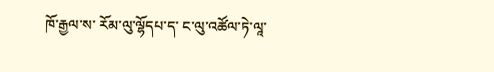ཁོ་རྒྱལ་ས་ རོམ་ལུ་ལྷོདཔ་ད་ ང་ལུ་འཚོལ་ཏེ་ལཱ་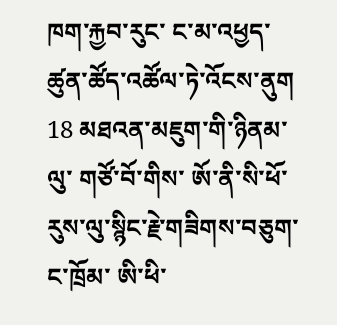ཁག་རྐྱབ་རུང་ ང་མ་འཕྱད་ཚུན་ཚོད་འཚོལ་ཏེ་འོངས་ནུག 18 མཐའན་མཇུག་གི་ཉིནམ་ལུ་ གཙོ་བོ་གིས་ ཨོ་ནི་སི་ཕོ་རུས་ལུ་སྙིང་རྗེ་གཟིགས་བཅུག་ ང་ཁྲོམ་ ཨི་ཕི་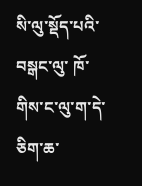སི་ལུ་སྡོད་པའི་བསྒང་ལུ་ ཁོ་གིས་ང་ལུ་ག་དེ་ཅིག་ཆ་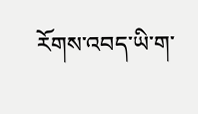རོགས་འབད་ཡི་ག་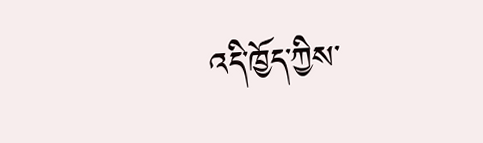འདི་ཁྱོད་ཀྱིས་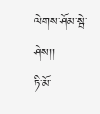ལེགས་ཤོམ་སྦེ་ཤེས།།
ཏི་མོ་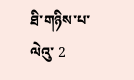ཐི་གཉིས་པ་ལེའུ་ 2